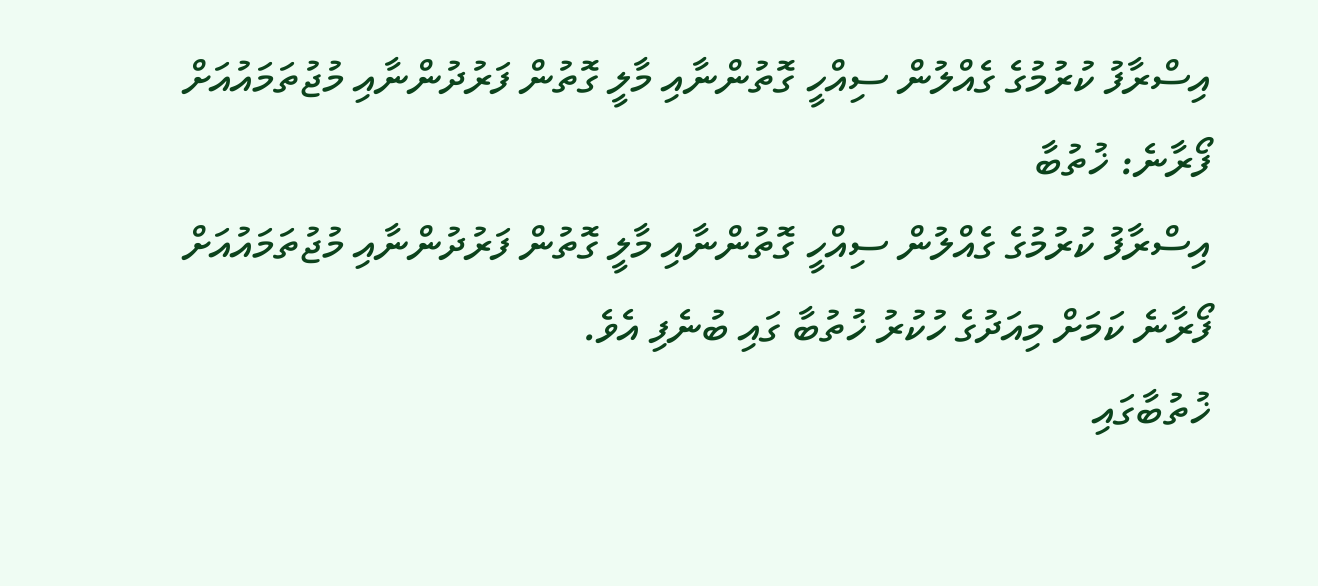އިސްރާފު ކުރުމުގެ ގެއްލުން ސިއްހީ ގޮތުންނާއި މާލީ ގޮތުން ފަރުދުންނާއި މުޖުތަމައުއަށް ފޯރާނެ: ޚުތުބާ
އިސްރާފު ކުރުމުގެ ގެއްލުން ސިއްހީ ގޮތުންނާއި މާލީ ގޮތުން ފަރުދުންނާއި މުޖުތަމައުއަށް ފޯރާނެ ކަމަށް މިއަދުގެ ހުކުރު ޚުތުބާ ގައި ބުނެފި އެވެ.
ޚުތުބާގައި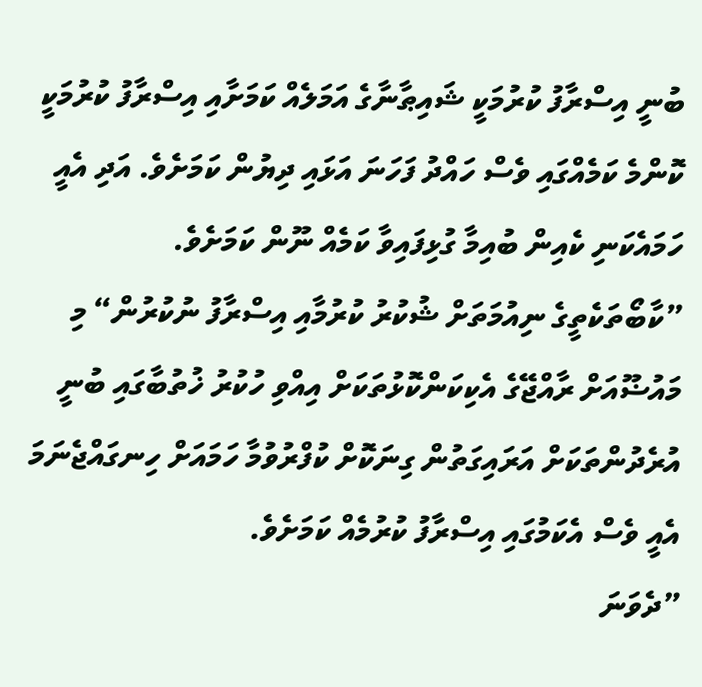ބުނީ އިސްރާފު ކުރުމަކީ ޝައިޠާނާގެ އަމަލެއް ކަމަށާއި އިސްރާފު ކުރުމަކީ ކޮންމެ ކަމެއްގައި ވެސް ހައްދު ފަހަނަ އަޅައި ދިޔުން ކަމަށެވެ. އަދި އެއީ ހަމައެކަނި ކެއިން ބުއިމާ ގުޅިފައިވާ ކަމެއް ނޫން ކަމަށެވެ.
”ކާބޯތަކެތީގެ ނިއުމަތަށް ޝުކުރު ކުރުމާއި އިސްރާފު ނުކުރުން“ މި މައުޟޫއަށް ރާއްޖޭގެ އެކިކަންކޮޅުތަކަށް އިއްވި ހުކުރު ޚުތުބާގައި ބުނީ އުރެދުންތަކަށް އަރައިގަތުން ގިނަކޮށް ކުފްރުވުމާ ހަމައަށް ހިނގައްޖެނަމަ އެއީ ވެސް އެކަމުގައި އިސްރާފު ކުރުމެއް ކަމަށެވެ.
”ދެވަނަ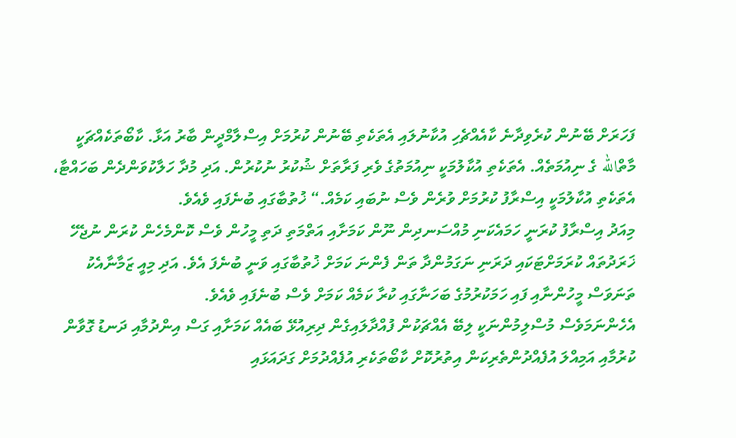ފަހަރަށް ބޭނުން ކުރެވިދާނެ ކާއެއްޗެހި އުކާނުލައި އެތަކެތި ބޭނުން ކުރުމަށް އިސްލާމްދީން ބާރު އަޅާ. ކާބޯތަކެއްޗަކީ މާތްالله ގެ ނިއުމަތެއް. އެތަކެތި އުކާލުމަކީ ނިއުމަތުގެ ވެރި ފަރާތަށް ޝުކުރު ނުކުރުން. އަދި މުދާ ހަލާކުވަންދެން ބަހައްޓާ، އެތަކެތި އުކާލުމަކީ އިސްރާފު ކުރުމަށް ވުރެން ވެސް ނުބައި ކަމެއް.“ ޚުތުބާގައި ބުނެފައި ވެއެވެ.
މިއަދު އިސްރާފު ކުރަނީ ހަމައެކަނި މުއްސަނދިން ނޫން ކަމަށާއި އަތްމަތި ދަތި މީހުން ވެސް ކޮންމެހެން ކުރަން ނުޖެހޭ ޚަރަދުތައް ކުރަމަށްޓަކައި ދަރަނި ނަގަމުންދާ ތަން ފެންނަ ކަމަށް ޚުތުބާގައި ވަނީ ބުނެފަ އެވެ. އަދި މިއީ ޒަމާނާއެކު ތަނަވަސް މީހުންނާއި ފައި ހަމަކުރުމުގެ ބަހަނާގައި ކުރާ ކަމެއް ކަމަށް ވެސް ބުނެފައި ވެއެވެ.
އެހެންނަމަވެސް މުސްލިމުންނަކީ ލިބޭ އެއްޗަކުން ފުއްދާލައިގެން ދިރިއުޅޭ ބައެއް ކަމަށާއި ގަސް އިންދުމާއި ދަނޑު ގޮވާން ކުރުމާއި އަމިއްލަ އުފެއްދުންތެރިކަން އިތުރުކޮށް ކާބޯތަކެރި އުފެއްދުމަށް ގަދައަޅައި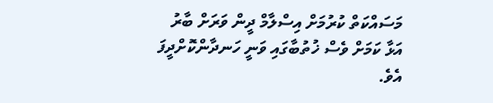މަސައްކަތް ކުރުމަށް އިސްލާމް ދީން ވަރަށް ބާރު އަޅާ ކަމަށް ވެސް ޚުތުބާގައި ވަނީ ހަނދާންކޮށްދީފަ އެވެ.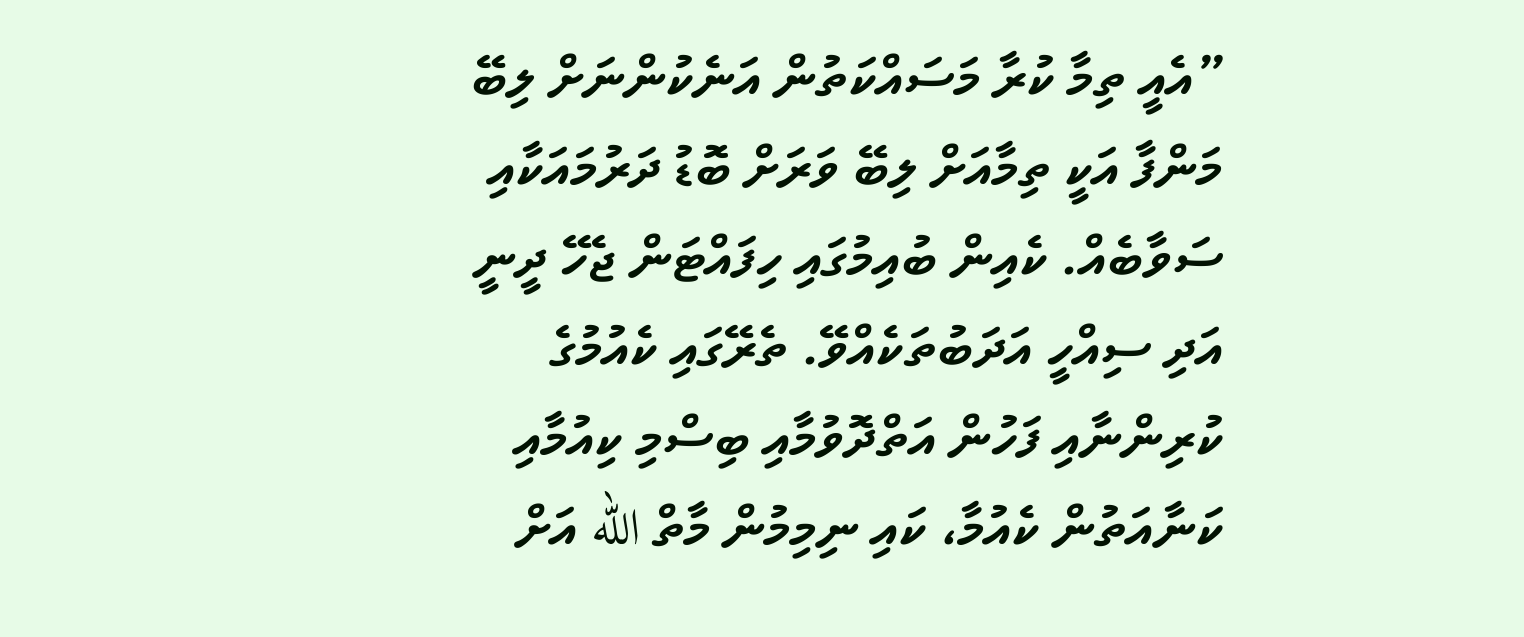”އެއީ ތިމާ ކުރާ މަސައްކަތުން އަނެކުންނަށް ލިބޭ މަންފާ އަކީ ތިމާއަށް ލިބޭ ވަރަށް ބޮޑު ދަރުމައަކާއި ސަވާބެއް. ކެއިން ބުއިމުގައި ހިފައްޓަން ޖެހޭ ދީނީ އަދި ސިއްހީ އަދަބުތަކެއްވޭ. ތެރޭގައި ކެއުމުގެ ކުރިންނާއި ފަހުން އަތްދޮވުމާއި ބިސްމި ކިއުމާއި ކަނާއަތުން ކެއުމާ، ކައި ނިމިމުން މާތް الله އަށް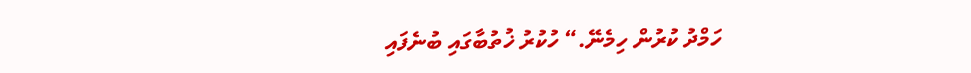ހަމްދު ކުރުން ހިމެނޭ.“ ހުކުރު ޚުތުބާގައި ބުނެފައި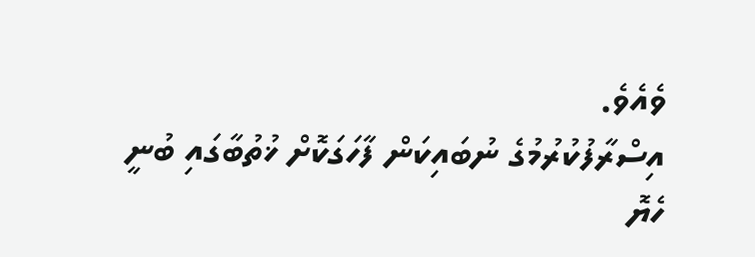ވެއެވެ.
އިސްރާފުކުރުމުގެ ނުބައިކަން ފާހަގަކޮށް ޚުތުބާގައި ބުނީ ހެޔޮ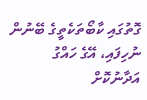ގޮތުގައި ކާބޯތަކެތީގެ ބޭނުން ނުހިފައި، އޭގެ ހައްގު އަދާނުކޮށް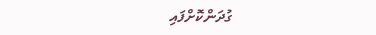ގުދަންކޮށްފައި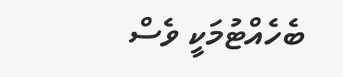ބެހެއްޓުމަކީ ވެސް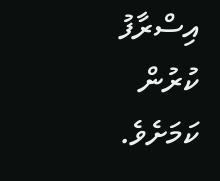އިސްރާފު ކުރުން ކަމަށެވެ.